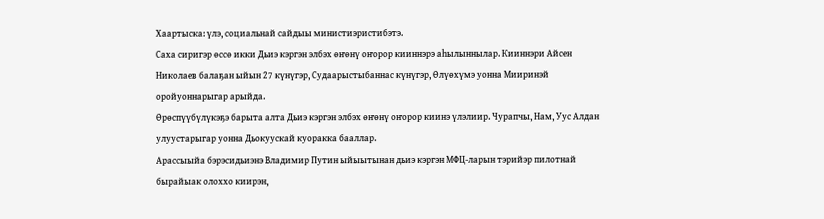Хаартыска: үлэ, социальнай сайдыы министиэристибэтэ.
Саха сиригэр өссө икки Дьиэ кэргэн элбэх өҥөнү оҥорор кииннэрэ аһылыннылар. Кииннэри Айсен Николаев балаҕан ыйын 27 күнүгэр, Судаарыстыбаннас күнүгэр, Өлүөхүмэ уонна Мииринэй оройуоннарыгар арыйда.
Өрөспүүбүлүкэҕэ барыта алта Дьиэ кэргэн элбэх өҥөнү оҥорор киинэ үлэлиир. Чурапчы, Нам, Уус Алдан улуустарыгар уонна Дьокуускай куоракка бааллар.
Арассыыйа бэрэсидьиэнэ Владимир Путин ыйыытынан дьиэ кэргэн МФЦ-ларын тэрийэр пилотнай бырайыак олоххо киирэн,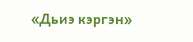«Дьиэ кэргэн»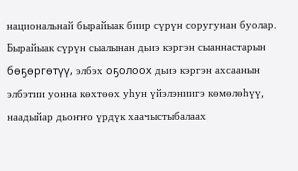национальнай бырайыак биир сүрүн соругунан буолар. Бырайыак сүрүн сыалынан дьиэ кэргэн сыаннастарын бөҕөргөтүү, элбэх оҕолоох дьиэ кэргэн ахсаанын элбэтии уонна көхтөөх уһун үйэлэниигэ көмөлөһүү, наадыйар дьоҥҥо үрдүк хаачыстыбалаах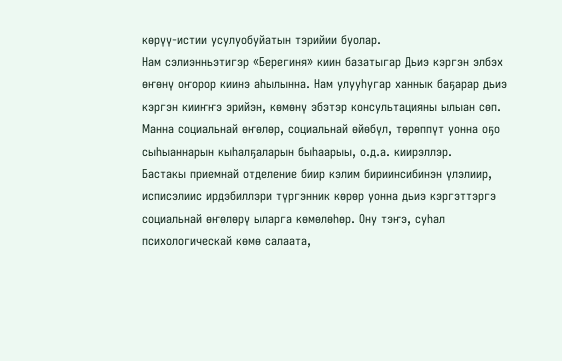көрүү-истии усулуобуйатын тэрийии буолар.
Нам сэлиэнньэтигэр «Берегиня» киин базатыгар Дьиэ кэргэн элбэх өҥөнү оҥорор киинэ аһылынна. Нам улууһугар ханнык баҕарар дьиэ кэргэн кииҥҥэ эрийэн, көмөнү эбэтэр консультацияны ылыан сөп. Манна социальнай өҥөлөр, социальнай өйөбүл, төрөппүт уонна оҕо сыһыаннарын кыһалҕаларын быһаарыы, о.д.а. киирэллэр.
Бастакы приемнай отделение биир кэлим бириинсибинэн үлэлиир, исписэлиис ирдэбиллэри түргэнник көрөр уонна дьиэ кэргэттэргэ социальнай өҥөлөрү ыларга көмөлөһөр. Ону тэҥэ, суһал психологическай көмө салаата,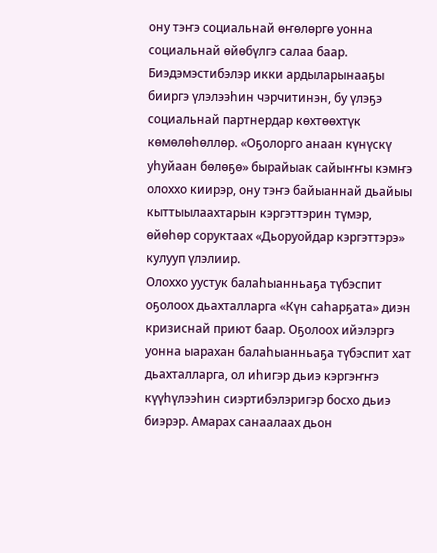ону тэҥэ социальнай өҥөлөргө уонна социальнай өйөбүлгэ салаа баар.
Биэдэмэстибэлэр икки ардыларынааҕы бииргэ үлэлээһин чэрчитинэн, бу үлэҕэ социальнай партнердар көхтөөхтүк көмөлөһөллөр. «Оҕолорго анаан күнүскү уһуйаан бөлөҕө» бырайыак сайыҥҥы кэмҥэ олоххо киирэр, ону тэҥэ байыаннай дьайыы кыттыылаахтарын кэргэттэрин түмэр, өйөһөр соруктаах «Дьоруойдар кэргэттэрэ» кулууп үлэлиир.
Олоххо уустук балаһыанньаҕа түбэспит оҕолоох дьахталларга «Күн саһарҕата» диэн кризиснай приют баар. Оҕолоох ийэлэргэ уонна ыарахан балаһыанньаҕа түбэспит хат дьахталларга, ол иһигэр дьиэ кэргэҥҥэ күүһүлээһин сиэртибэлэригэр босхо дьиэ биэрэр. Амарах санаалаах дьон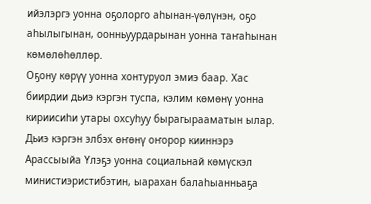ийэлэргэ уонна оҕолорго аһынан-үөлүнэн, оҕо аһылыгынан, оонньуурдарынан уонна таҥаһынан көмөлөһөллөр.
Оҕону көрүү уонна хонтуруол эмиэ баар. Хас биирдии дьиэ кэргэн туспа, кэлим көмөнү уонна кириисиһи утары охсуһуу бырагырааматын ылар.
Дьиэ кэргэн элбэх өҥөнү оҥорор кииннэрэ Арассыыйа Үлэҕэ уонна социальнай көмүскэл министиэристибэтин, ыарахан балаһыанньаҕа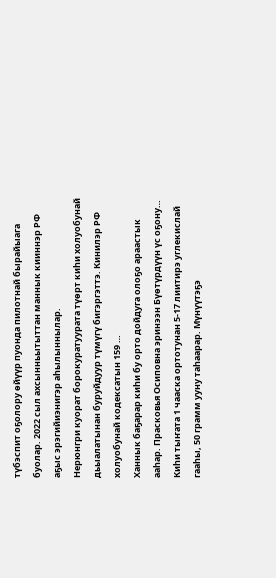түбэспит оҕолору өйүүр пуонда пилотнай бырайыага буолар. 2022 сыл ахсынньытыттан маннык кииннэр РФ аҕыс эрэгийиэнигэр аһылыннылар.
Нерюнгри куорат борокуратуурата түөрт киһи холуобунай дьыалатынан буруйдуур түмүгү бигэргэттэ. Кинилэр РФ холуобунай кодексатын 159 …
Ханнык баҕарар киһи бу орто дойдуга олоҕо араастык ааһар. Прасковья Осиповна эринээн Бүөтүрдүүн үс оҕону…
Киһи тыҥата 1 чааска ортотунан 5-17 лиитирэ углекислай гааһы, 50 грамм ууну таһаарар. Мүнүүтэҕэ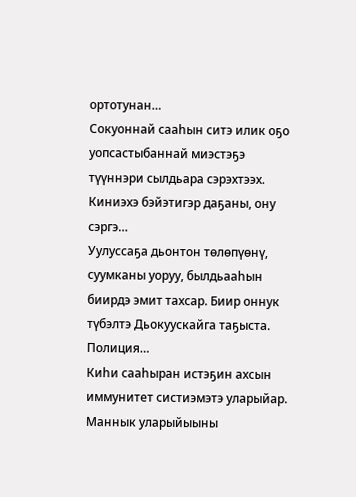ортотунан…
Сокуоннай сааһын ситэ илик оҕо уопсастыбаннай миэстэҕэ түүннэри сылдьара сэрэхтээх. Киниэхэ бэйэтигэр даҕаны, ону сэргэ…
Уулуссаҕа дьонтон төлөпүөнү, суумканы уоруу, былдьааһын биирдэ эмит тахсар. Биир оннук түбэлтэ Дьокуускайга таҕыста. Полиция…
Киһи сааһыран истэҕин ахсын иммунитет систиэмэтэ уларыйар. Маннык уларыйыыны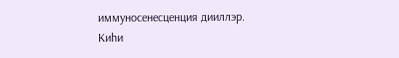иммуносенесценция дииллэр. Киһи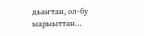дьаҥтан, ол-бу ыарыыттан…